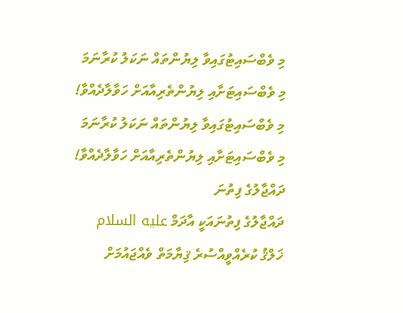މި ވެބްސައިޓުގައިވާ ލިޔުންތައް ނަކަލު ކުރާނަމަ މި ވެބްސައިޓަށާއި ލިޔުންތެރިއާއަށް ހަވާލާދެއްވާ!
މި ވެބްސައިޓުގައިވާ ލިޔުންތައް ނަކަލު ކުރާނަމަ މި ވެބްސައިޓަށާއި ލިޔުންތެރިއާއަށް ހަވާލާދެއްވާ!
ދައްޖާލުގެ ފިތުނަ
ދައްޖާލުގެ ފިތުނައަކީ އާދަމް عليه السلام ޚަލްޤު ކުރެއްވީއްސުރެ ޤިޔާމަތް ވެއްޖައުމަށް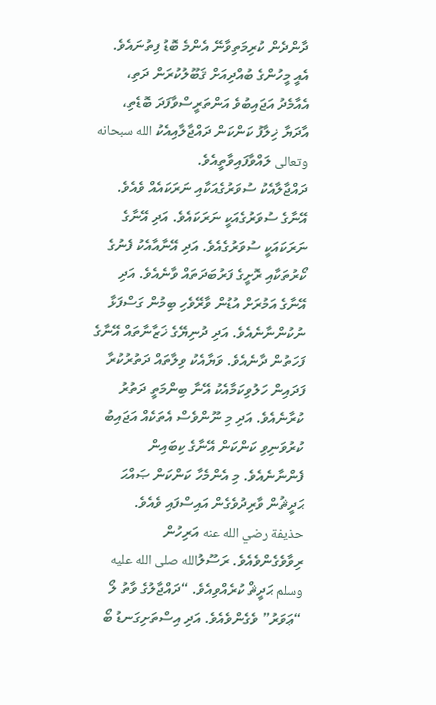ދާންދެން ކުރިމަތިވާނޭ އެންމެ ބޮޑު ފިތުނައެވެ. އެއީ މީހުންގެ ބުއްދިއަށް ޤަބޫލުކުރަން ދަތި، އެއާމެދު އަޖައިބުވެ އަންތަރީސްވާފަދަ ބޮޑެތި، އާދަޔާ ޚިލާފު ކަންކަން ދައްޖާލާއިއެކު الله سبحانه وتعالى ލައްވާފައިވާތީއެވެ.
ދައްޖާލާއެކު ސުވަރުގެއަކާއި ނަރަކައެއް ވެއެވެ. އޭނާގެ ސުވަރުގެއަކީ ނަރަކައެވެ. އަދި އޭނާގެ ނަރަކައަކީ ސުވަރުގެއެވެ. އަދި އޭނާއާއެކު ފެނުގެ ކޯރުތަކާއި ރޮށީގެ ފަރުބަދަތައް ވާނެއެވެ. އަދި އޭނާގެ އަމުރަށް އުޑުން ވާރޭވެހި ބިމުން ގަސްފަޅާ ނުކުންނާނެއެވެ. އަދި ދުނިޔޭގެ ޚަޒާނާތައް އޭނާގެ ފަހަތުން ދާނެއެވެ. ވަޔާއެކު ވިލާތައް ދަތުރުކުރާ ފަދައިން ހަލުވިކަމާއެކު އޭނާ ބިންމަތީ ދަތުރު ކުރާނެއެވެ. އަދި މި ނޫންވެސް އެތަކެއް އަޖައިބު ކުރުވަނިވި ކަންކަން އޭނާގެ ކިބައިން ފެންނާނެއެވެ. މި އެންމެހާ ކަންކަން ޞައްޙަ ޙަދީޘުން ވާރިދުވެގެން އައިސްފައި ވެއެވެ.
حذيفة رضي الله عنه އަރިހުން ރިވާވެގެންވެއެވެ. ރަސޫލުالله صلى الله عليه وسلم ޙަދީޘް ކުރެއްވިއެވެ. “ދައްޖާލުގެ ވާތު ލޯ “ޢަވަރު” ވެގެންވެއެވެ. އަދި އިސްތަށިގަނޑު ބޯ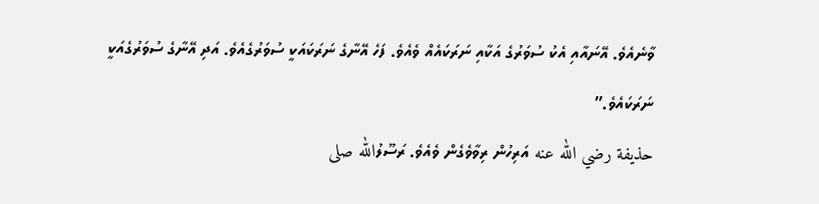ވާނެއެވެ. އޭނައާއި އެކު ސުވަރުގެ އަކާއި ނަރަކައެއް ވެއެވެ. ފަހެ އޭނާގެ ނަރަކައަކީ ސުވަރުގެއެވެ. އަދި އޭނާގެ ސުވަރުގެއަކީ ނަރަކައެވެ.”
حذيفة رضي الله عنه އަރިހުން ރިވާވެގެން ވެއެވެ. ރަސޫލުالله صلى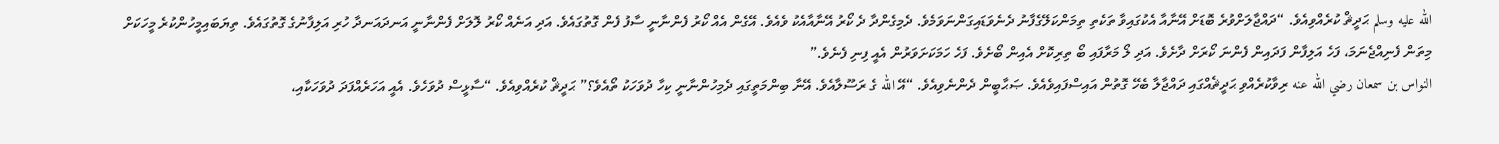الله عليه وسلم ޙަދީޘް ކުރެއްވިއެވެ. “ދައްޖާލަށްވުރެ ބޮޑަށް އޭނާއާ އެކުގައިވާ ތަކެތި ތިމަންކަލޭގެފާނު ދެނެވަޑައިގަންނަވަމެވެ. ދެމިގެންދާ ދެ ކޯރު އޭނާއާއެކު ވެއެވެ. އޭގެން އެއް ކޯރު ފެންނާނީ ސާފު ފެން ގޮތުގައެވެ. އަދި އަނެއް ކޯރު ލޮލަށް ފެންނާނީ އަނދައަނދާ ހުރި އަލިފާނުގެ ގޮތުގައެވެ. ތިޔަބައިމީހުންކުރެ މީހަކަށް މިތަން ފެނިއްޖެނަމަ، ފަހެ އަލިފާން ފަދައިން ފެންނަ ކޯރަށް ދާށެވެ. އަދި ލޯ މަރާފައި ބޯ ތިރިކޮށް އެއިން ބޯށެވެ. ފަހެ ހަމަކަށަވަރުން އެއީ ފިނި ފެނެވެ.”
النواس بن سمعان رضي الله عنه ރިވާކުރެއްވި ޙަދީޘެއްގައި ދައްޖާލާ ބެހޭ ގޮތުން އައިސްފައިވެއެވެ. ޞަޙާބީން ދެންނެވިއެވެ. “އޭ الله ގެ ރަސޫލާއެވެ. އޭނާ ބިންމަތީގައި ދެމިހުންނާނީ ކިހާ ދުވަހަކު ތޯއެވެ؟” ޙަދީޘް ކުރެއްވިއެވެ. “ސާޅީސް ދުވަހެވެ. އެއީ އަހަރެއްފަދަ ދުވަހަކާއި،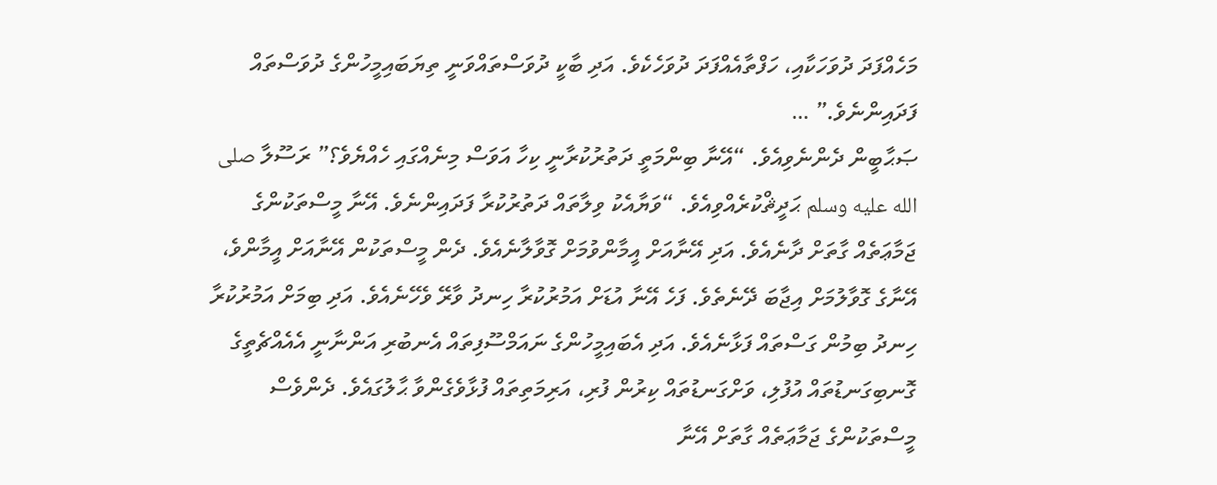މަހެއްފަދަ ދުވަހަކާއި، ހަފްތާއެއްފަދަ ދުވަހެކެވެ. އަދި ބާކީ ދުވަސްތައްވަނީ ތިޔަބައިމީހުންގެ ދުވަސްތައް ފަދައިންނެވެ.” …
ޞަޙާބީން ދެންނެވިއެވެ. “އޭނާ ބިންމަތީ ދަތުރުކުރާނީ ކިހާ އަވަސް މިނެއްގައި ހެއްޔެވެ؟” ރަސޫލާ صلى الله عليه وسلم ޙަދީޘްކުރެއްވިއެވެ. “ވަޔާއެކު ވިލާތައް ދަތުރުކުރާ ފަދައިންނެވެ. އޭނާ މީސްތަކުންގެ ޖަމާޢަތެއް ގާތަށް ދާނެއެވެ. އަދި އޭނާއަށް އީމާންވުމަށް ގޮވާލާނެއެވެ. ދެން މީސްތަކުން އޭނާއަށް އީމާންވެ، އޭނާގެ ގޮވާލުމަށް އިޖާބަ ދޭނެތެވެ. ފަހެ އޭނާ އުޑަށް އަމުރުކުރާ ހިނދު ވާރޭ ވެހޭނެއެވެ. އަދި ބިމަށް އަމުރުކުރާ ހިނދު ބިމުން ގަސްތައް ފަޅާނެއެވެ. އަދި އެބައިމީހުންގެ ނައަމްސޫފިތައް އެނބުރި އަންނާނީ އެއެއްޗެތީގެ ގޮނބިގަނޑުތައް އުފުލި، ވަށްގަނޑުތައް ކިރުން ފުރި، އަރިމަތިތައް ފުޅާވެގެންވާ ޙާލުގައެވެ. ދެންވެސް މީސްތަކުންގެ ޖަމާޢަތެއް ގާތަށް އޭނާ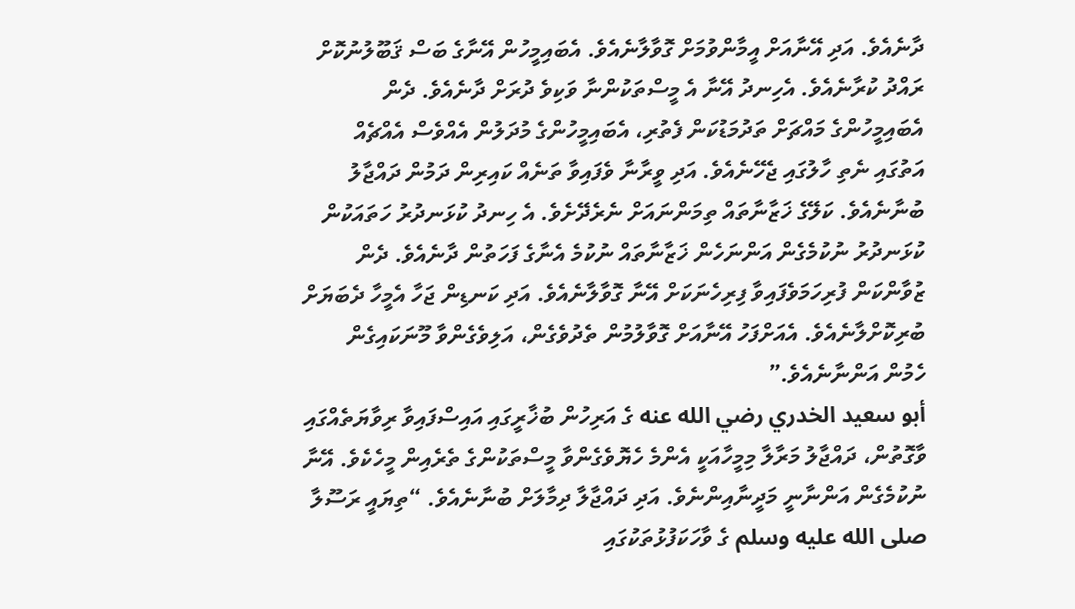ދާނެއެވެ. އަދި އޭނާއަށް އީމާންވުމަށް ގޮވާލާނެއެވެ. އެބައިމީހުން އޭނާގެ ބަސް ޤަބޫލުނުކޮށް ރައްދު ކުރާނެއެވެ. އެހިނދު އޭނާ އެ މީސްތަކުންނާ ވަކިވެ ދުރަށް ދާނެއެވެ. ދެން އެބައިމީހުންގެ މައްޗަށް ތަދުމަޑުކަން ފެތުރި، އެބައިމީހުންގެ މުދަލުން އެއްވެސް އެއްޗެއް އަތުގައި ނެތި ހާލުގައި ޖެހޭނެއެވެ. އަދި ވީރާނާ ވެފައިވާ ތަނެއް ކައިރިން ދަމުން ދައްޖާލު ބުނާނެއެވެ. ކަލޭގެ ޚަޒާނާތައް ތިމަންނައަށް ނެރެދޭށެވެ. އެ ހިނދު ކުޅަނދުރު ހަތައަކުން ކުޅަނދުރު ނުކުމެގެން އަންނަހެން ޚަޒާނާތައް ނުކުމެ އެނާގެ ފަހަތުން ދާނެއެވެ. ދެން ޒުވާންކަން ފުރިހަމަވެފައިވާ ފިރިހެނަކަށް އޭނާ ގޮވާލާނެއެވެ. އަދި ކަނޑިން ޖަހާ އެމީހާ ދެބަޔަށް ބުރިކޮށްލާނެއެވެ. އެއަށްފަހު އޭނާއަށް ގޮވާލުމުން ތެދުވެގެން، އަލިވެގެންވާ މޫނަކައިގެން ހެމުން އަންނާނެއެވެ.”
أبو سعيد الخدري رضي الله عنه ގެ އަރިހުން ބުޚާރީގައި އައިސްފައިވާ ރިވާޔަތެއްގައި ވާގޮތުން، ދައްޖާލު މަރާލާ މިމީހާއަކީ އެންމެ ހެޔޮވެގެންވާ މީސްތަކުންގެ ތެރެއިން މީހެކެވެ. އޭނާ ނުކުމެގެން އަންނާނީ މަދީނާއިންނެވެ. އަދި ދައްޖާލާ ދިމާލަށް ބުނާނެއެވެ. “ތިޔައީ ރަސޫލާ صلى الله عليه وسلم ގެ ވާހަކަފުޅުތަކުގައި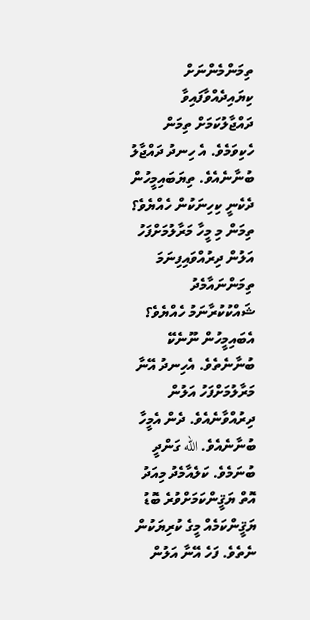ތިމަންމެންނަށް ކިޔައިދެއްވާފައިވާ ދައްޖާލުކަމަށް ތިމަން ހެކިވަމެވެ. އެ ހިނދު ދައްޖާލު ބުނާނެއެވެ. ތިޔަބައިމީހުން ދެކެނީ ކިހިނަކުން ހެއްޔެވެ؟ ތިމަން މި މީހާ މަރާލުމަށްފަހު އަލުން ދިރުއްވައިފިނަމަ ތިމަންނައާމެދު ޝައްކުކުރާނަމު ހެއްޔެވެ؟ އެބައިމީހުން ނޫނެކޭ ބުނާނެތެވެ. އެހިނދު އޭނާ މަރާލުމަށްފަހު އަލުން ދިރުއްވާނެއެވެ. ދެން އެމީހާ ބުނާނެއެވެ. الله ގަންދީ ބުނަމެވެ. ކަލެއާމެދު މިއަދު އޮތް ޔަޤީންކަމަށްވުރެ ބޮޑު ޔަޤީންކަމެއް މީގެ ކުރިޔަކުން ނެތެވެ. ފަހެ އޭނާ އަލުން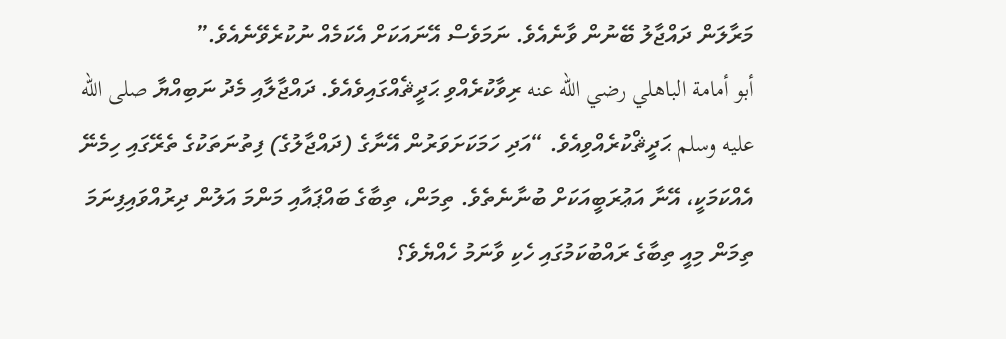މަރާލަން ދައްޖާލު ބޭނުން ވާނެއެވެ. ނަމަވެސް އޭނައަކަށް އެކަމެއް ނުކުރެވޭނެއެވެ.”
أبو أمامة الباهلي رضي الله عنه ރިވާކުރެއްވި ޙަދީޘެއްގައިވެއެވެ. ދައްޖާލާއި މެދު ނަބިއްޔާ صلى الله عليه وسلم ޙަދީޘްކުރެއްވިއެވެ. “އަދި ހަމަކަށަވަރުން އޭނާގެ (ދައްޖާލުގެ) ފިތުނަތަކުގެ ތެރޭގައި ހިމެނޭ އެއްކަމަކީ، އޭނާ އަޢުރަބީއަކަށް ބުނާނެތެވެ. ތިމަން، ތިބާގެ ބައްޕައާއި މަންމަ އަލުން ދިރުއްވައިފިނަމަ ތިމަން މިއީ ތިބާގެ ރައްބުކަމުގައި ހެކި ވާނަމު ހެއްޔެވެ؟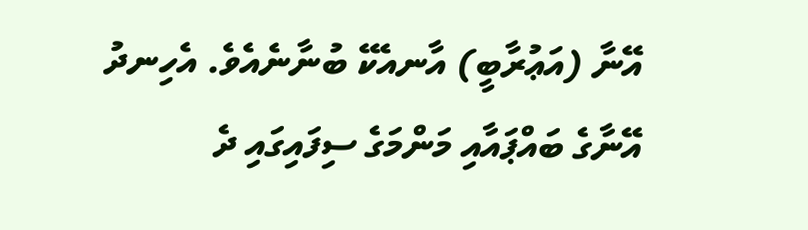އޭނާ (އަޢުރާބީ) އާނއެކޭ ބުނާނެއެވެ. އެހިނދު އޭނާގެ ބައްޕައާއި މަންމަގެ ސިފައިގައި ދެ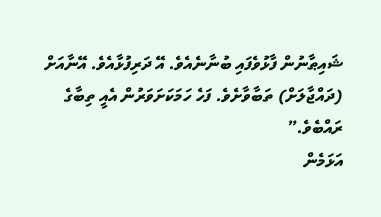ޝައިޠާނުން ފާޅުވެފައި ބުނާނެއެވެ. އޭ ދަރިފުޅާއެވެ. އޭނާއަށް (ދައްޖާލަށް) ތަބާވާށެވެ. ފަހެ ހަމަކަށަވަރުން އެއީ ތިބާގެ ރައްބެވެ.”
އަޅަމެން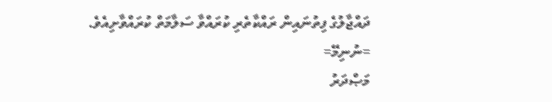ދައްޖާލުގެ ފިތުނައިން ރައްކާތެރި ކުރައްވާ ސަލާމަތް ކުރައްވާށިއެވެ.
=ނުނިމޭ=
މަޞްދަރު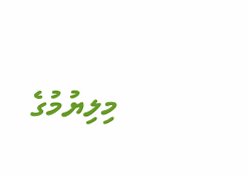މިލިޔުމުގެ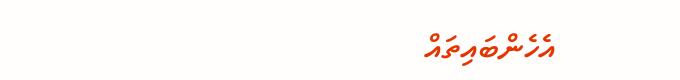އެހެންބައިތައް